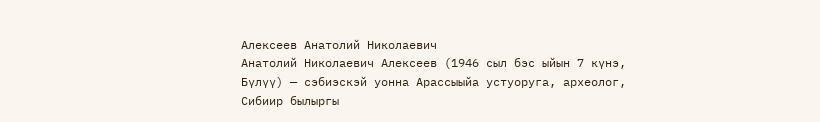Алексеев Анатолий Николаевич
Анатолий Николаевич Алексеев (1946 сыл бэс ыйын 7 күнэ, Бүлүү) — сэбиэскэй уонна Арассыыйа устуоруга, археолог, Сибиир былыргы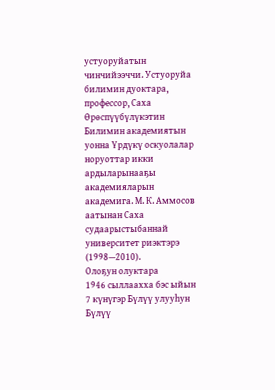устуоруйатын чинчийээччи. Устуоруйа билимин дуоктара, профессор, Саха Өрөспүүбүлүкэтин Билимин академиятын уонна Үрдүкү оскуолалар норуоттар икки ардыларынааҕы академияларын академига. М. К. Аммосов аатынан Саха судаарыстыбаннай университет риэктэрэ (1998—2010).
Олоҕун олуктара
1946 сыллаахха бэс ыйын 7 күнүгэр Бүлүү улууһун Бүлүү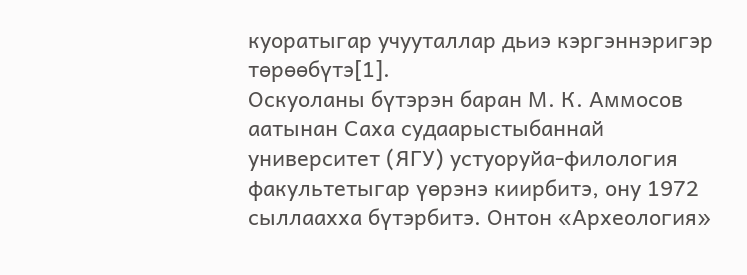куоратыгар учууталлар дьиэ кэргэннэригэр төрөөбүтэ[1].
Оскуоланы бүтэрэн баран М. К. Аммосов аатынан Саха судаарыстыбаннай университет (ЯГУ) устуоруйа-филология факультетыгар үөрэнэ киирбитэ, ону 1972 сыллаахха бүтэрбитэ. Онтон «Археология»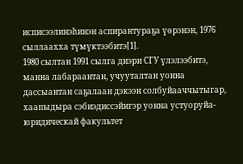исписээлинэһинэн аспирантураҕа үөрэнэн, 1976 сыллаахха түмүктээбитэ[1].
1980 сылтан 1991 сылга диэри СГУ үлэлээбитэ, манна лабараантан, учууталтан уонна дассыантан саҕалаан дэкээн солбуйааччытыгар, хаапыдыра сэбиэдиссэйигэр уонна устуоруйа-юридическай факультет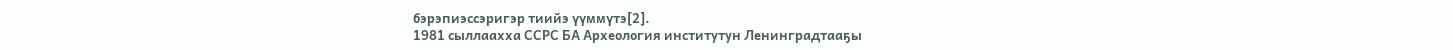бэрэпиэссэригэр тиийэ үүммүтэ[2].
1981 сыллаахха ССРС БА Археология институтун Ленинградтааҕы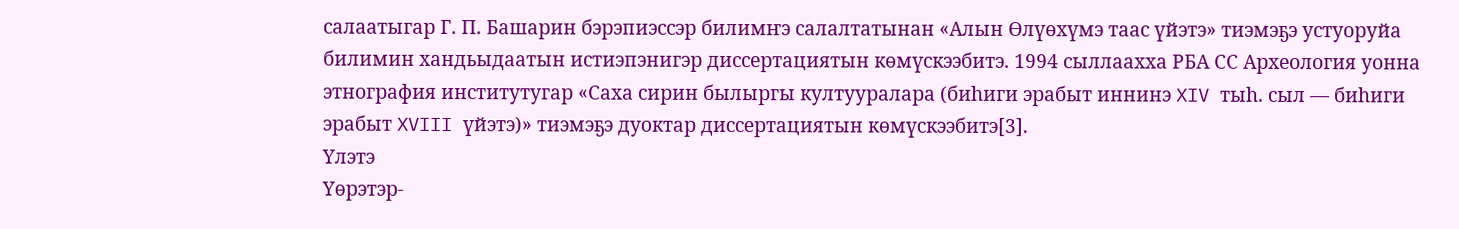салаатыгар Г. П. Башарин бэрэпиэссэр билимҥэ салалтатынан «Алын Өлүөхүмэ таас үйэтэ» тиэмэҕэ устуоруйа билимин хандьыдаатын истиэпэнигэр диссертациятын көмүскээбитэ. 1994 сыллаахха РБА СС Археология уонна этнография институтугар «Саха сирин былыргы култууралара (биһиги эрабыт иннинэ XIV тыһ. сыл — биһиги эрабыт XVIII үйэтэ)» тиэмэҕэ дуоктар диссертациятын көмүскээбитэ[3].
Үлэтэ
Үөрэтэр-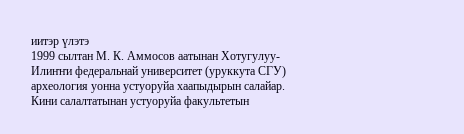иитэр үлэтэ
1999 сылтан М. К. Аммосов аатынан Хотугулуу-Илиҥҥи федеральнай университет (уруккута СГУ) археология уонна устуоруйа хаапыдырын салайар. Кини салалтатынан устуоруйа факультетын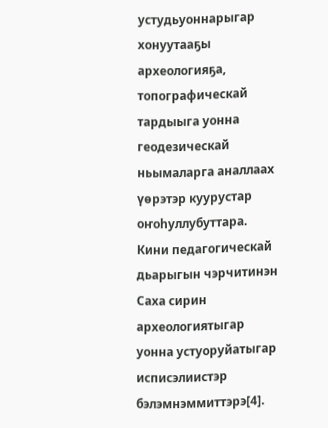устудьуоннарыгар хонуутааҕы археологияҕа, топографическай тардыыга уонна геодезическай ньымаларга аналлаах үөрэтэр куурустар оҥоһуллубуттара. Кини педагогическай дьарыгын чэрчитинэн Саха сирин археологиятыгар уонна устуоруйатыгар исписэлиистэр бэлэмнэммиттэрэ[4].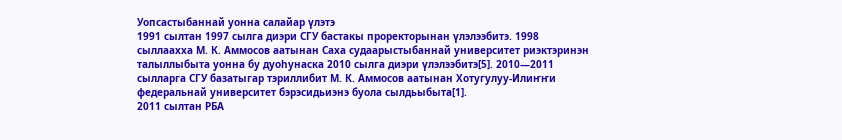Уопсастыбаннай уонна салайар үлэтэ
1991 сылтан 1997 сылга диэри СГУ бастакы проректорынан үлэлээбитэ. 1998 сыллаахха М. К. Аммосов аатынан Саха судаарыстыбаннай университет риэктэринэн талыллыбыта уонна бу дуоһунаска 2010 сылга диэри үлэлээбитэ[5]. 2010—2011 сылларга СГУ базатыгар тэриллибит М. К. Аммосов аатынан Хотугулуу-Илиҥҥи федеральнай университет бэрэсидьиэнэ буола сылдьыбыта[1].
2011 сылтан РБА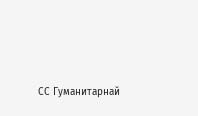СС Гуманитарнай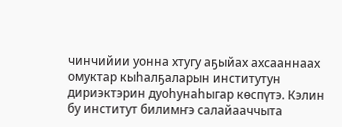чинчийии уонна хтугу аҕыйах ахсааннаах омуктар кыһалҕаларын институтун дириэктэрин дуоһунаһыгар көспүтэ. Кэлин бу институт билимҥэ салайааччыта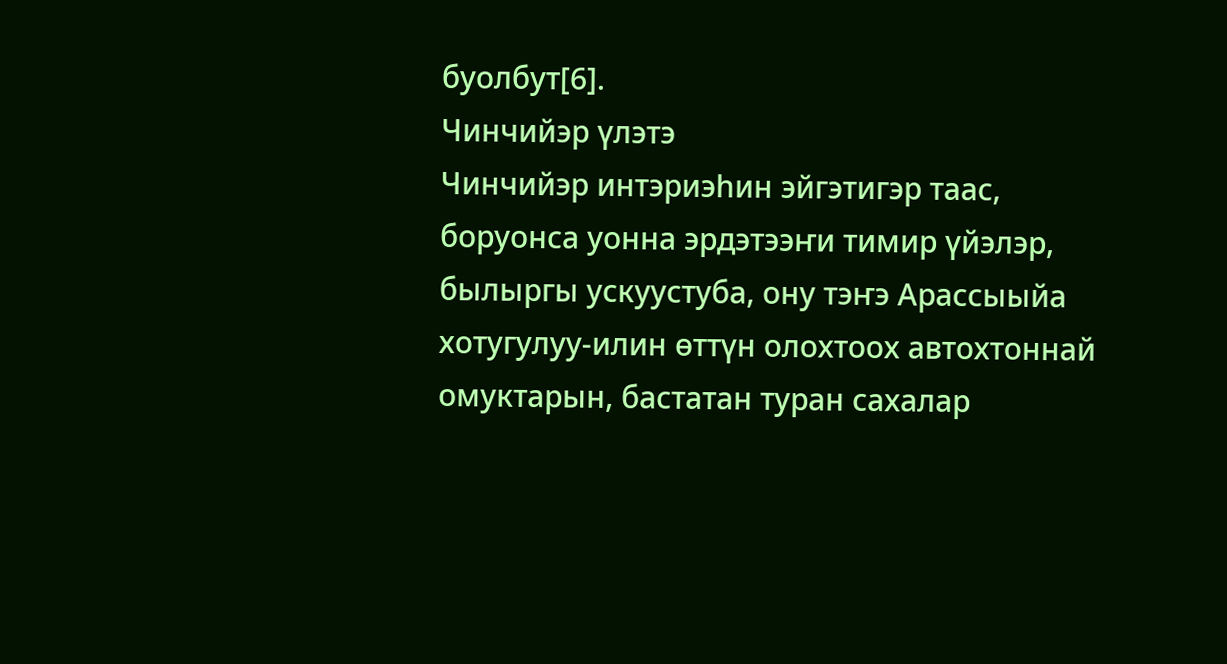буолбут[6].
Чинчийэр үлэтэ
Чинчийэр интэриэһин эйгэтигэр таас, боруонса уонна эрдэтээҥи тимир үйэлэр, былыргы ускуустуба, ону тэҥэ Арассыыйа хотугулуу-илин өттүн олохтоох автохтоннай омуктарын, бастатан туран сахалар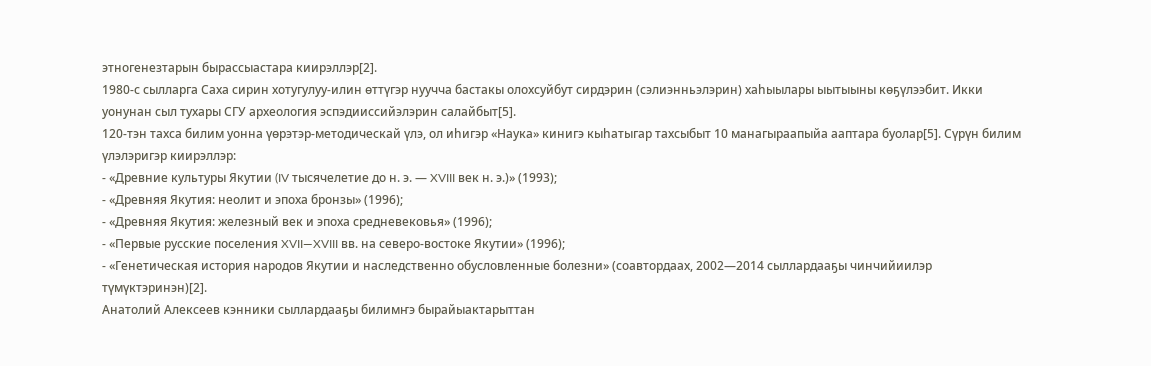этногенезтарын бырассыастара киирэллэр[2].
1980-с сылларга Саха сирин хотугулуу-илин өттүгэр нуучча бастакы олохсуйбут сирдэрин (сэлиэнньэлэрин) хаһыылары ыытыыны көҕүлээбит. Икки уонунан сыл тухары СГУ археология эспэдииссийэлэрин салайбыт[5].
120-тэн тахса билим уонна үөрэтэр-методическай үлэ, ол иһигэр «Наука» кинигэ кыһатыгар тахсыбыт 10 манагыраапыйа ааптара буолар[5]. Сүрүн билим үлэлэригэр киирэллэр:
- «Древние культуры Якутии (IV тысячелетие до н. э. — XVIII век н. э.)» (1993);
- «Древняя Якутия: неолит и эпоха бронзы» (1996);
- «Древняя Якутия: железный век и эпоха средневековья» (1996);
- «Первые русские поселения XVII—XVIII вв. на северо-востоке Якутии» (1996);
- «Генетическая история народов Якутии и наследственно обусловленные болезни» (соавтордаах, 2002—2014 сыллардааҕы чинчийиилэр түмүктэринэн)[2].
Анатолий Алексеев кэнники сыллардааҕы билимҥэ бырайыактарыттан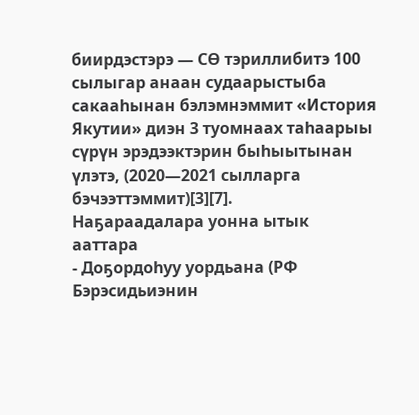биирдэстэрэ — СӨ тэриллибитэ 100 сылыгар анаан судаарыстыба сакааһынан бэлэмнэммит «История Якутии» диэн 3 туомнаах таһаарыы сүрүн эрэдээктэрин быһыытынан үлэтэ, (2020—2021 сылларга бэчээттэммит)[3][7].
Наҕараадалара уонна ытык ааттара
- Доҕордоһуу уордьана (РФ Бэрэсидьиэнин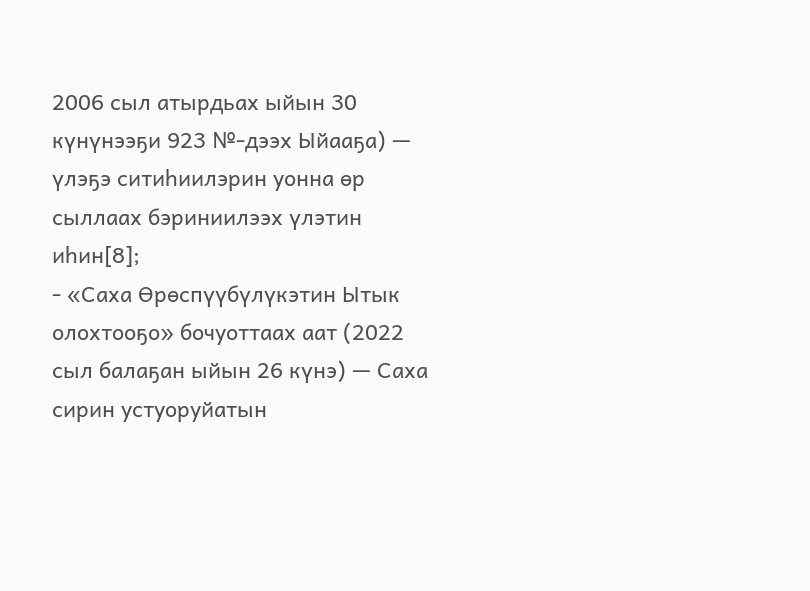2006 сыл атырдьах ыйын 30 күнүнээҕи 923 №-дээх Ыйааҕа) — үлэҕэ ситиһиилэрин уонна өр сыллаах бэриниилээх үлэтин иһин[8];
- «Саха Өрөспүүбүлүкэтин Ытык олохтооҕо» бочуоттаах аат (2022 сыл балаҕан ыйын 26 күнэ) — Саха сирин устуоруйатын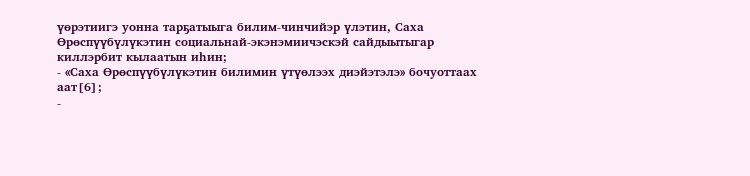үөрэтиигэ уонна тарҕатыыга билим-чинчийэр үлэтин, Саха Өрөспүүбүлүкэтин социальнай-экэнэмиичэскэй сайдыытыгар киллэрбит кылаатын иһин;
- «Саха Өрөспүүбүлүкэтин билимин үтүөлээх диэйэтэлэ» бочуоттаах аат[6];
-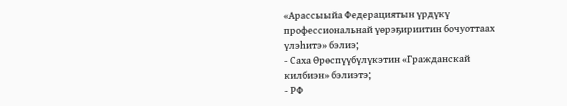«Арассыыйа Федерациятын үрдүкү профессиональнай үөрэҕириитин бочуоттаах үлэһитэ» бэлиэ;
- Саха Өрөспүүбүлүкэтин «Гражданскай килбиэн» бэлиэтэ;
- РФ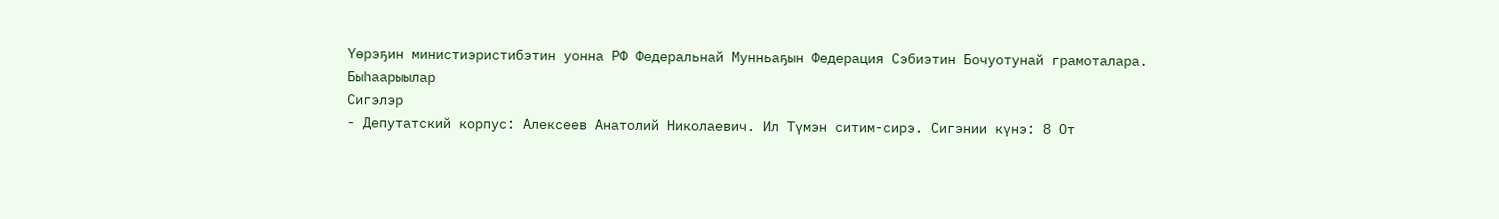Үөрэҕин министиэристибэтин уонна РФ Федеральнай Мунньаҕын Федерация Сэбиэтин Бочуотунай грамоталара.
Быһаарыылар
Сигэлэр
- Депутатский корпус: Алексеев Анатолий Николаевич. Ил Түмэн ситим-сирэ. Сигэнии күнэ: 8 От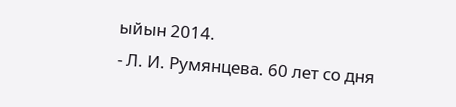ыйын 2014.
- Л. И. Румянцева. 60 лет со дня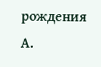рождения А.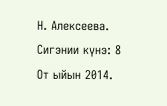Н. Алексеева. Сигэнии күнэ: 8 От ыйын 2014.